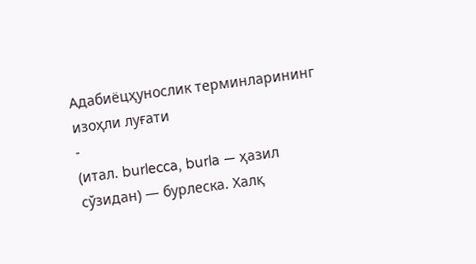Адабиёцҳунослик терминларининг изоҳли луғати
-
(итал. burlecca, burla — ҳазил сўзидан) — бурлеска. Халқ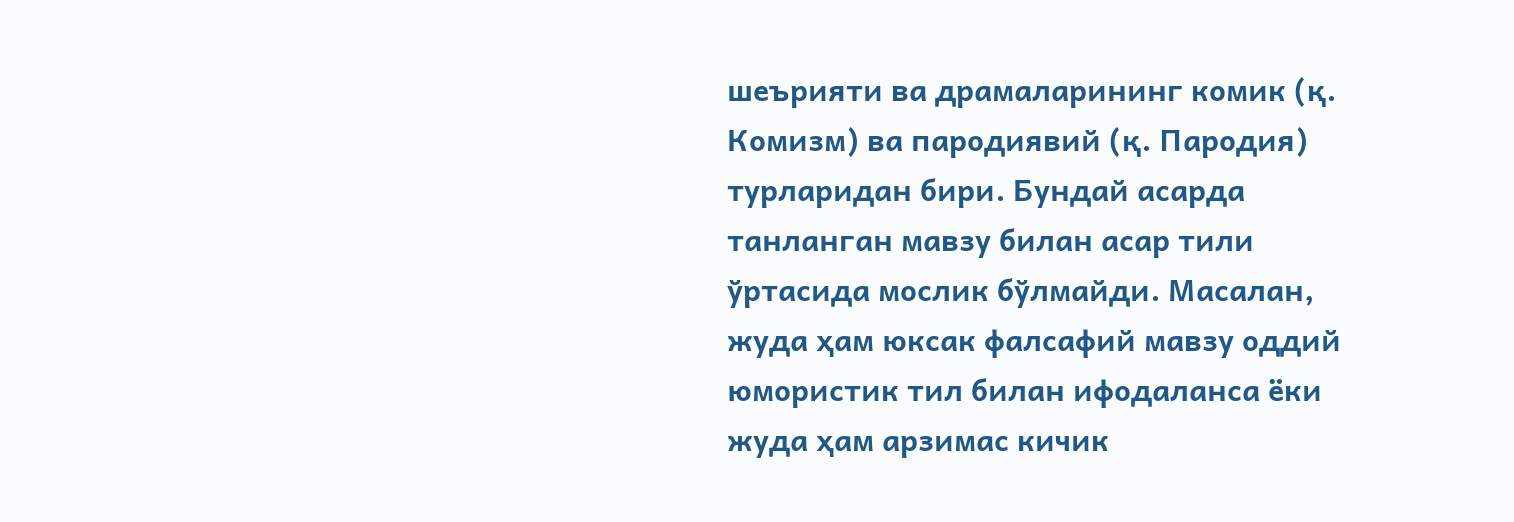шеърияти ва драмаларининг комик (қ. Комизм) ва пародиявий (қ. Пародия) турларидан бири. Бундай асарда танланган мавзу билан асар тили ўртасида мослик бўлмайди. Масалан, жуда ҳам юксак фалсафий мавзу оддий юмористик тил билан ифодаланса ёки жуда ҳам арзимас кичик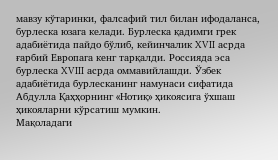мавзу кўтаринки, фалсафий тил билан ифодаланса, бурлеска юзага келади. Бурлеска қадимги грек адабиётида пайдо бўлиб, кейинчалик XVII асрда ғарбий Европага кенг тарқалди. Россияда эса бурлеска XVIII асрда оммавийлашди. Ўзбек адабиётида бурлесканинг намунаси сифатида Абдулла Қаҳҳорнинг «Нотиқ» ҳикоясига ўхшаш ҳикояларни кўрсатиш мумкин.
Мақоладаги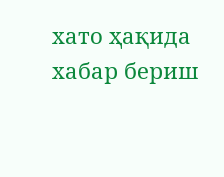хато ҳақида хабар бериш